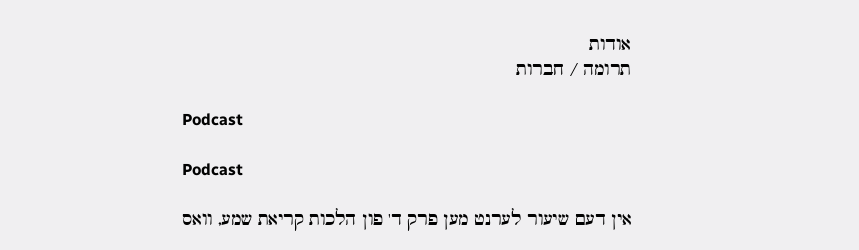אודות
תרומה / חברות

Podcast

Podcast

אין דעם שיעור לערנט מען פרק ד' פון הלכות קריאת שמע, וואס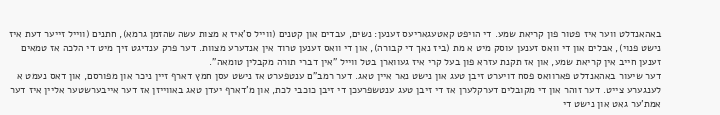באהאנדלט ווער איז פטור פון קריאת שמע. די הויפט קאטעגאריעס זענען: נשים, עבדים און קטנים (ווייל ס'איז א מצות עשה שהזמן גרמא), חתנים (ווייל זייער דעת איז נישט פנוי), אבלים און די וואס זענען עוסק מיט א מת (ביז נאך די קבורה), און די וואס זענען טרוד אין אנדערע מצוות. דער פרק ענדיגט זיך מיט די הלכה אז טמאים זענען חייב אין קריאת שמע, און אז תקנת עזרא פון בעל קרי איז געווארן בטל ווייל "אין דברי תורה מקבלין טומאה".
דער שיעור באהאנדלט פארוואס פסח דויערט זיבן טעג און נישט נאר איין טאג. דער רמב"ם ענטפערט אז נישט עסן חמץ דארף זיין ניכר און מפורסם, און דאס נעמט א לענגערע צייט. דער זוהר און די מקובלים דערקלערן אז די זיבן טעג ענטשפרעכן די זיבן כוכבי לכת, און מ'דארף יעדן טאג באווייזן אז דער אייבערשטער אליין איז דער אמת'ער גאט און נישט די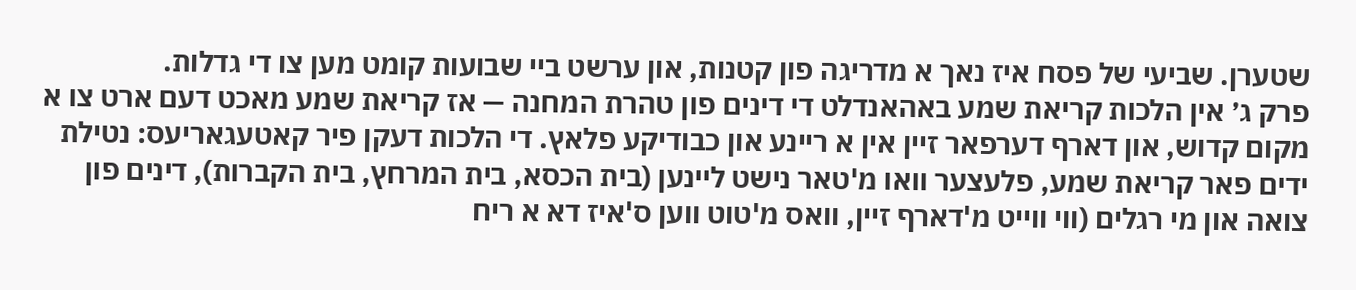שטערן. שביעי של פסח איז נאך א מדריגה פון קטנות, און ערשט ביי שבועות קומט מען צו די גדלות.
פרק ג׳ אין הלכות קריאת שמע באהאנדלט די דינים פון טהרת המחנה — אז קריאת שמע מאכט דעם ארט צו א מקום קדוש, און דארף דערפאר זיין אין א ריינע און כבודיקע פלאץ. די הלכות דעקן פיר קאטעגאריעס: נטילת ידים פאר קריאת שמע, פלעצער וואו מ'טאר נישט ליינען (בית הכסא, בית המרחץ, בית הקברות), דינים פון צואה און מי רגלים (ווי ווייט מ'דארף זיין, וואס מ'טוט ווען ס'איז דא א ריח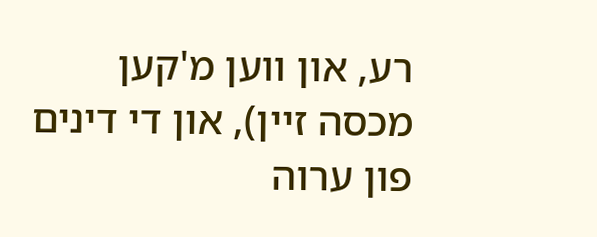רע, און ווען מ'קען מכסה זיין), און די דינים פון ערוה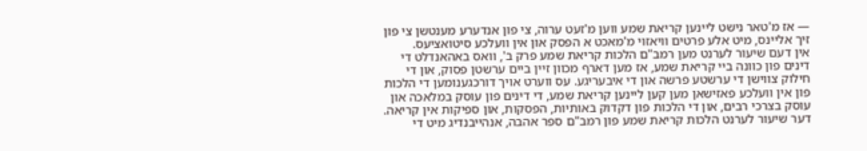— אז מ'טאר נישט ליינען קריאת שמע ווען מ'זעט ערוה, צי פון אנדערע מענטשן צי פון זיך אליינס, מיט אלע פרטים וויאזוי מ'מאכט א הפסק און אין וועלכע סיטואציעס.
אין דעם שיעור לערנט מען רמב"ם הלכות קריאת שמע פרק ב', וואס באהאנדלט די דינים פון כוונה ביי קריאת שמע, אז מען דארף מכוון זיין ביים ערשטן פסוק, און די חילוק צווישן די ערשטע פרשה און די איבעריגע. עס ווערט אויך דורכגענומען די הלכות פון אין וועלכע פאזישאן מען קען ליינען קריאת שמע, די דינים פון עוסק במלאכה און עוסק בצרכי רבים, און די הלכות פון דקדוק באותיות, הפסקות, און ספיקות אין קריאה.
דער שיעור לערנט הלכות קריאת שמע פון רמב"ם ספר אהבה, אנהייבנדיג מיט די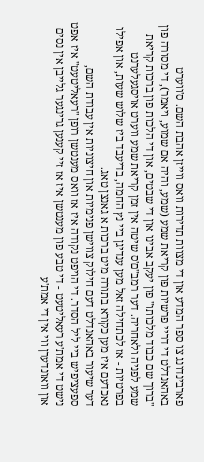פארבינדונג צו ספר המדע און די מצוות תדירות וואס ווייזן אהבת השם. ס'ווערט באהאנדלט די דריי פרשיות פון קריאת שמע (שמע, והיה אם שמוע, ויאמר), די מסורה פון "ברוך שם כבוד מלכותו" פון יעקב אבינו און די שבטים, און די הלכות פון ברכות קריאת שמע לפניה ולאחריה. דער רמב"ם'ס שיטה אין זמן קריאת שמע ווערט אויסגעלערנט בפרטיות - אז לכתחילה זאל מען ענדיגן ביי נץ החמה, בדיעבד ביז שלוש שעות, און אפילו נאכדעם איז מען כקורא בתורה מיט ברכות א גאנצן טאג.
דער שיעור באהאנדלט דעם חילוק צווישן פנימיות און חיצוניות אין עבודת השם, ספעציפיש ביי ליל הסדר. די הויפט נקודה איז אז וואס מענטשן רופן "רעאליטעט" איז אפט נישט די אמת'ע רעאליטעט - די טבע פון מענטשן איז אז זיי קענען גרינגער גלייבן אין נסים און וואונדערן ווי אין די אמת'ע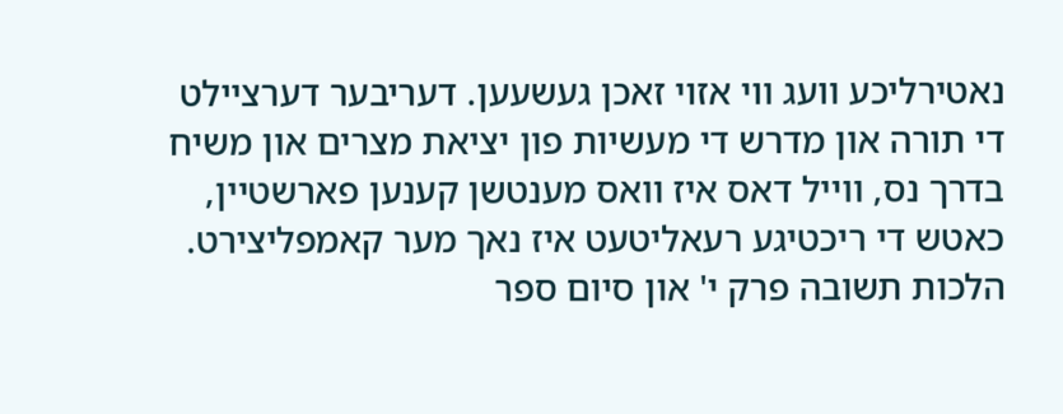נאטירליכע וועג ווי אזוי זאכן געשעען. דעריבער דערציילט די תורה און מדרש די מעשיות פון יציאת מצרים און משיח בדרך נס, ווייל דאס איז וואס מענטשן קענען פארשטיין, כאטש די ריכטיגע רעאליטעט איז נאך מער קאמפליצירט.
הלכות תשובה פרק י' און סיום ספר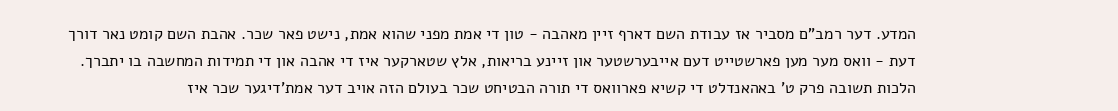המדע. דער רמב"ם מסביר אז עבודת השם דארף זיין מאהבה - טון די אמת מפני שהוא אמת, נישט פאר שכר. אהבת השם קומט נאר דורך דעת - וואס מער מען פארשטייט דעם אייבערשטער און זיינע בריאות, אלץ שטארקער איז די אהבה און די תמידות המחשבה בו יתברך.
הלכות תשובה פרק ט' באהאנדלט די קשיא פארוואס די תורה הבטיחט שכר בעולם הזה אויב דער אמת'דיגער שכר איז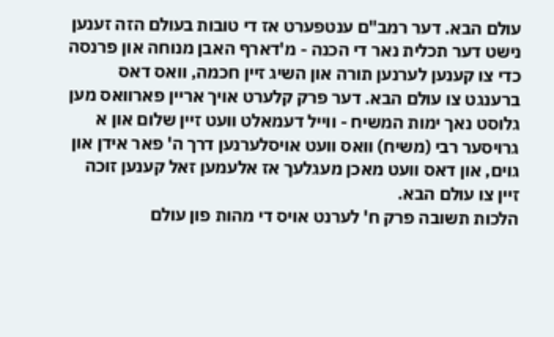עולם הבא. דער רמב"ם ענטפערט אז די טובות בעולם הזה זענען נישט דער תכלית נאר די הכנה - מ'דארף האבן מנוחה און פרנסה כדי צו קענען לערנען תורה און השיג זיין חכמה, וואס דאס ברענגט צו עולם הבא. דער פרק קלערט אויך אריין פארוואס מען גלוסט נאך ימות המשיח - ווייל דעמאלט וועט זיין שלום און א גרויסער רבי (משיח) וואס וועט אויסלערנען דרך ה' פאר אידן און גוים, און דאס וועט מאכן מעגלעך אז אלעמען זאל קענען זוכה זיין צו עולם הבא.
הלכות תשובה פרק ח' לערנט אויס די מהות פון עולם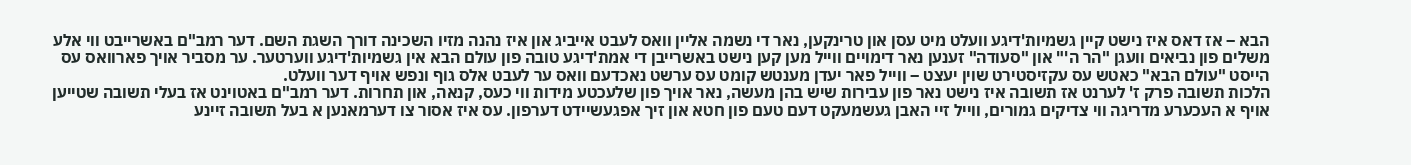הבא – אז דאס איז נישט קיין גשמיות'דיגע וועלט מיט עסן און טרינקען, נאר די נשמה אליין וואס לעבט אייביג און איז נהנה מזיו השכינה דורך השגת השם. דער רמב"ם באשרייבט ווי אלע משלים פון נביאים וועגן "הר ה'" און "סעודה" זענען נאר דימויים ווייל מען קען נישט באשרייבן די אמת'דיגע טובה פון עולם הבא אין גשמיות'דיגע ווערטער. ער מסביר אויך פארוואס עס הייסט "עולם הבא" כאטש עס עקזיסטירט שוין יעצט – ווייל פאר יעדן מענטש קומט עס ערשט נאכדעם וואס ער לעבט אלס גוף ונפש אויף דער וועלט.
הלכות תשובה פרק ז' לערנט אז תשובה איז נישט נאר פון עבירות שיש בהן מעשה, נאר אויך פון שלעכטע מידות ווי כעס, קנאה, און תחרות. דער רמב"ם באטוינט אז בעלי תשובה שטייען אויף א העכערע מדריגה ווי צדיקים גמורים, ווייל זיי האבן געשמעקט דעם טעם פון חטא און זיך אפגעשיידט דערפון. עס איז אסור צו דערמאנען א בעל תשובה זיינע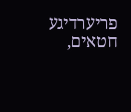פריערדיגע חטאים,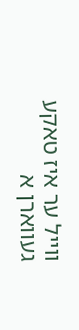ווייל ער איז טאקע געווארן א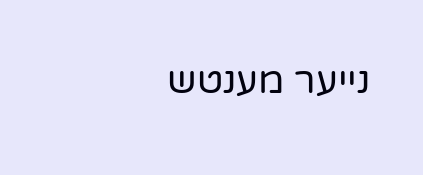נייער מענטש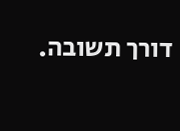דורך תשובה.